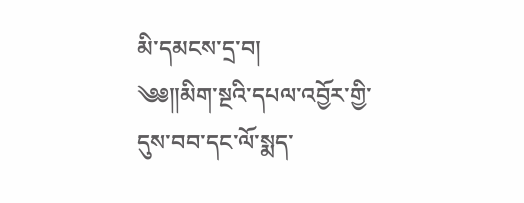མི་དམངས་དྲ་བ།
༄༅༎མིག་སྔའི་དཔལ་འབྱོར་གྱི་དུས་བབ་དང་ལོ་སྨད་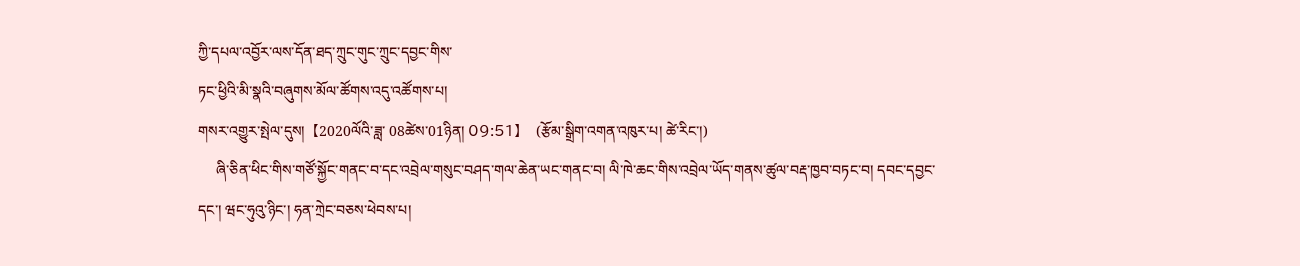ཀྱི་དཔལ་འབྱོར་ལས་དོན་ཐད་ཀྲུང་གུང་ཀྲུང་དབྱང་གིས་
ཏང་ཕྱིའི་མི་སྣའི་བཞུགས་མོལ་ཚོགས་འདུ་འཚོགས་པ།
གསར་འགྱུར་སྤེལ་དུས།  【2020ལོའི་ཟླ་ 08ཚེས་01ཉིན། 09:51】   (རྩོམ་སྒྲིག་འགན་འཁུར་པ། ཚེ་རིང་།)
     ཞི་ཅིན་ཕིང་གིས་གཙོ་སྐྱོང་གནང་བ་དང་འབྲེལ་གསུང་བཤད་གལ་ཆེན་ཡང་གནང་བ། ལི་ཁེ་ཆང་གིས་འབྲེལ་ཡོད་གནས་ཚུལ་བརྡ་ཁྱབ་བཏང་བ། དབང་དབྱང་དང་། ཝང་ཧུའུ་ཉིང་། ཧན་ཀྲེང་བཅས་ཕེབས་པ།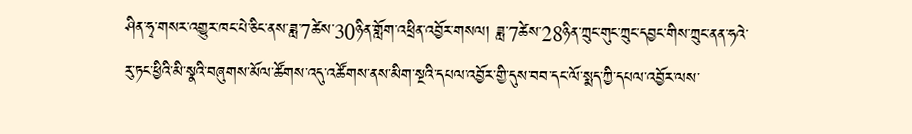ཤིན་ཧྭ་གསར་འགྱུར་ཁང་པེ་ཅིང་ནས་ཟླ་7ཚེས་30ཉིན་གློག་འཕྲིན་འབྱོར་གསལ། ཟླ་7ཚེས་28ཉིན་ཀྲུང་གུང་ཀྲུང་དབྱང་གིས་ཀྲུང་ནན་ཧའེ་རུ་ཏང་ཕྱིའི་མི་སྣའི་བཞུགས་མོལ་ཚོགས་འདུ་འཚོགས་ནས་མིག་སྔའི་དཔལ་འབྱོར་གྱི་དུས་བབ་དང་ལོ་སྨད་ཀྱི་དཔལ་འབྱོར་ལས་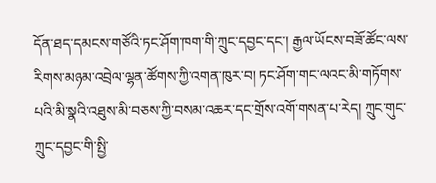དོན་ཐད་དམངས་གཙོའི་ཏང་ཤོག་ཁག་གི་ཀྲུང་དབྱང་དང་། རྒྱལ་ཡོངས་བཟོ་ཚོང་ལས་རིགས་མཉམ་འབྲེལ་ལྷན་ཚོགས་ཀྱི་འགན་ཁུར་བ། ཏང་ཤོག་གང་ལའང་མི་གཏོགས་པའི་མི་སྣའི་འཐུས་མི་བཅས་ཀྱི་བསམ་འཆར་དང་གྲོས་འགོ་གསན་པ་རེད། ཀྲུང་གུང་ཀྲུང་དབྱང་གི་སྤྱི་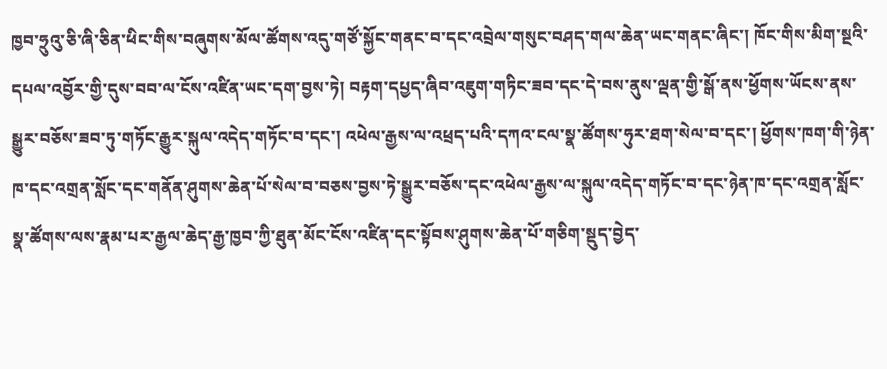ཁྱབ་ཧྲུའུ་ཅི་ཞི་ཅིན་ཕིང་གིས་བཞུགས་མོལ་ཚོགས་འདུ་གཙོ་སྐྱོང་གནང་བ་དང་འབྲེལ་གསུང་བཤད་གལ་ཆེན་ཡང་གནང་ཞིང་། ཁོང་གིས་མིག་སྔའི་དཔལ་འབྱོར་གྱི་དུས་བབ་ལ་ངོས་འཛིན་ཡང་དག་བྱས་ཏེ། བརྟག་དཔྱད་ཞིབ་འཇུག་གཏིང་ཟབ་དང་དེ་བས་ནུས་ལྡན་གྱི་སྒོ་ནས་ཕྱོགས་ཡོངས་ནས་སྒྱུར་བཅོས་ཟབ་ཏུ་གཏོང་རྒྱུར་སྐུལ་འདེད་གཏོང་བ་དང་། འཕེལ་རྒྱས་ལ་འཕྲད་པའི་དཀའ་ངལ་སྣ་ཚོགས་ཧུར་ཐག་སེལ་བ་དང་། ཕྱོགས་ཁག་གི་ཉེན་ཁ་དང་འགྲན་སློང་དང་གནོན་ཤུགས་ཆེན་པོ་སེལ་བ་བཅས་བྱས་ཏེ་སྒྱུར་བཅོས་དང་འཕེལ་རྒྱས་ལ་སྐུལ་འདེད་གཏོང་བ་དང་ཉེན་ཁ་དང་འགྲན་སློང་སྣ་ཚོགས་ལས་རྣམ་པར་རྒྱལ་ཆེད་རྒྱ་ཁྱབ་ཀྱི་ཐུན་མོང་ངོས་འཛིན་དང་སྟོབས་ཤུགས་ཆེན་པོ་གཅིག་སྡུད་བྱེད་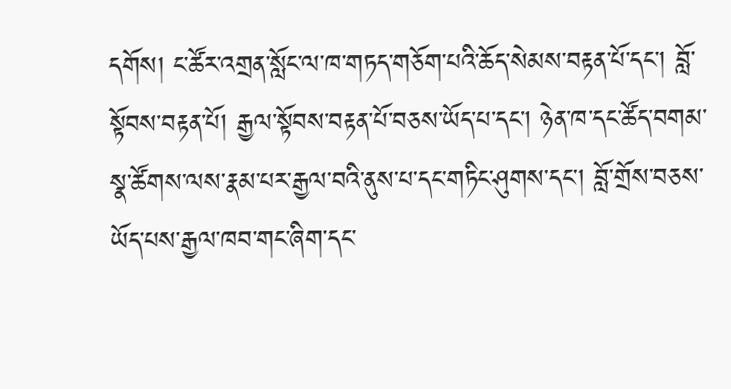དགོས། ང་ཚོར་འགྲན་སློང་ལ་ཁ་གཏད་གཅོག་པའི་ཆོད་སེམས་བརྟན་པོ་དང་། བློ་སྟོབས་བརྟན་པོ། རྒྱལ་སྟོབས་བརྟན་པོ་བཅས་ཡོད་པ་དང་། ཉེན་ཁ་དང་ཚོད་བགམ་སྣ་ཚོགས་ལས་རྣམ་པར་རྒྱལ་བའི་ནུས་པ་དང་གཏིང་ཤུགས་དང་། བློ་གྲོས་བཅས་ཡོད་པས་རྒྱལ་ཁབ་གང་ཞིག་དང་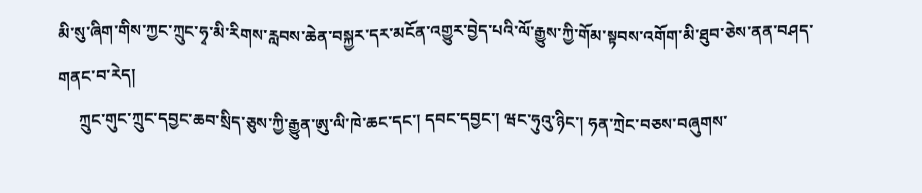མི་སུ་ཞིག་གིས་ཀྱང་ཀྲུང་ཧྭ་མི་རིགས་རླབས་ཆེན་བསྐྱར་དར་མངོན་འགྱུར་བྱེད་པའི་ལོ་རྒྱུས་ཀྱི་གོམ་སྟབས་འགོག་མི་ཐུབ་ཅེས་ནན་བཤད་གནང་བ་རེད།
     ཀྲུང་གུང་ཀྲུང་དབྱང་ཆབ་སྲིད་ཅུས་ཀྱི་རྒྱུན་ཨུ་ལི་ཁེ་ཆང་དང་། དབང་དབྱང་། ཝང་ཧུའུ་ཉིང་། ཧན་ཀྲེང་བཅས་བཞུགས་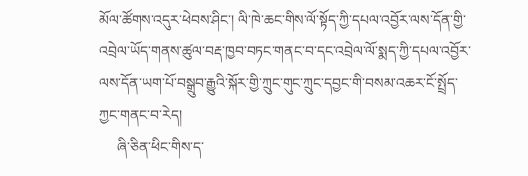མོལ་ཚོགས་འདུར་ཕེབས་ཤིང་། ལི་ཁེ་ཆང་གིས་ལོ་སྟོད་ཀྱི་དཔལ་འབྱོར་ལས་དོན་གྱི་འབྲེལ་ཡོད་གནས་ཚུལ་བརྡ་ཁྱབ་བཏང་གནང་བ་དང་འབྲེལ་ལོ་སྨད་ཀྱི་དཔལ་འབྱོར་ལས་དོན་ཡག་པོ་བསྒྲུབ་རྒྱུའི་སྐོར་གྱི་ཀྲུང་གུང་ཀྲུང་དབྱང་གི་བསམ་འཆར་ངོ་སྤྲོད་ཀྱང་གནང་བ་རེད།
     ཞི་ཅིན་ཕིང་གིས་ད་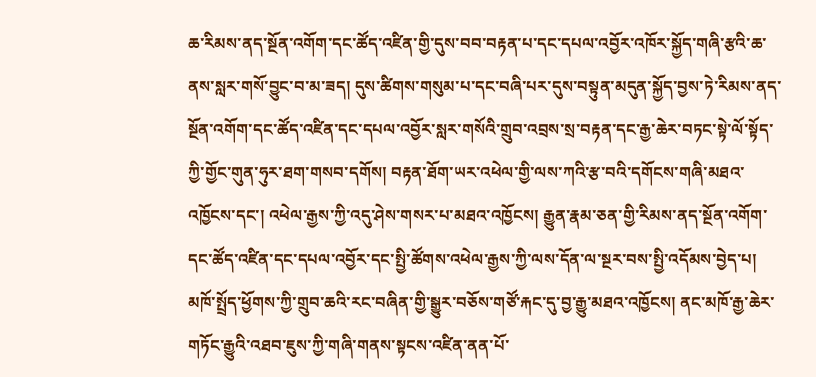ཆ་རིམས་ནད་སྔོན་འགོག་དང་ཚོད་འཛིན་གྱི་དུས་བབ་བརྟན་པ་དང་དཔལ་འབྱོར་འཁོར་སྐྱོད་གཞི་རྩའི་ཆ་ནས་སླར་གསོ་བྱུང་བ་མ་ཟད། དུས་ཚིགས་གསུམ་པ་དང་བཞི་པར་དུས་བསྟུན་མདུན་སྐྱོད་བྱས་ཏེ་རིམས་ནད་སྔོན་འགོག་དང་ཚོད་འཛིན་དང་དཔལ་འབྱོར་སླར་གསོའི་གྲུབ་འབྲས་སྲ་བརྟན་དང་རྒྱ་ཆེར་བཏང་སྟེ་ལོ་སྟོད་ཀྱི་གྱོང་གུན་ཧུར་ཐག་གསབ་དགོས། བརྟན་ཐོག་ཡར་འཕེལ་གྱི་ལས་ཀའི་རྩ་བའི་དགོངས་གཞི་མཐའ་འཁྱོངས་དང་། འཕེལ་རྒྱས་ཀྱི་འདུ་ཤེས་གསར་པ་མཐའ་འཁྱོངས། རྒྱུན་རྣམ་ཅན་གྱི་རིམས་ནད་སྔོན་འགོག་དང་ཚོད་འཛིན་དང་དཔལ་འབྱོར་དང་སྤྱི་ཚོགས་འཕེལ་རྒྱས་ཀྱི་ལས་དོན་ལ་སྔར་བས་སྤྱི་འདོམས་བྱེད་པ། མཁོ་སྤྲོད་ཕྱོགས་ཀྱི་གྲུབ་ཆའི་རང་བཞིན་གྱི་སྒྱུར་བཅོས་གཙོ་རྐང་དུ་བྱ་རྒྱུ་མཐའ་འཁྱོངས། ནང་མཁོ་རྒྱ་ཆེར་གཏོང་རྒྱུའི་འཐབ་ཇུས་ཀྱི་གཞི་གནས་སྟངས་འཛིན་ནན་པོ་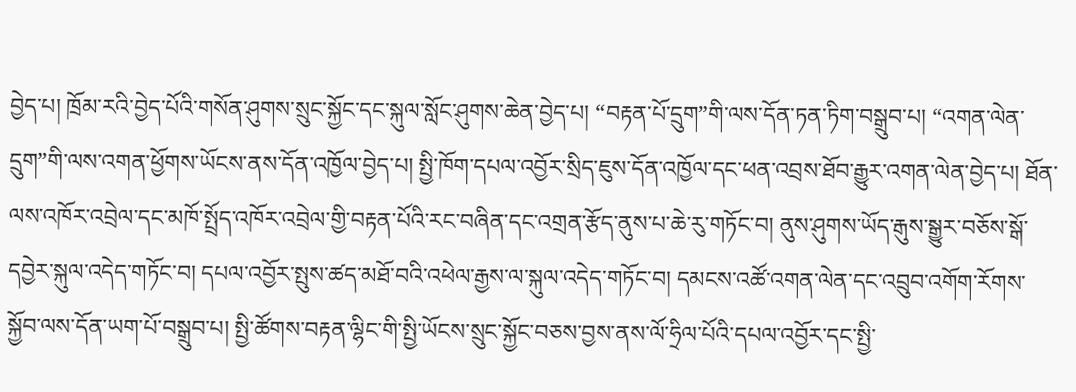བྱེད་པ། ཁྲོམ་རའི་བྱེད་པོའི་གསོན་ཤུགས་སྲུང་སྐྱོང་དང་སྐུལ་སློང་ཤུགས་ཆེན་བྱེད་པ། “བརྟན་པོ་དྲུག”གི་ལས་དོན་ཏན་ཏིག་བསྒྲུབ་པ། “འགན་ལེན་དྲུག”གི་ལས་འགན་ཕྱོགས་ཡོངས་ནས་དོན་འཁྱོལ་བྱེད་པ། སྤྱི་ཁོག་དཔལ་འབྱོར་སྲིད་ཇུས་དོན་འཁྱོལ་དང་ཕན་འབྲས་ཐོབ་རྒྱུར་འགན་ལེན་བྱེད་པ། ཐོན་ལས་འཁོར་འབྲེལ་དང་མཁོ་སྤྲོད་འཁོར་འབྲེལ་གྱི་བརྟན་པོའི་རང་བཞིན་དང་འགྲན་རྩོད་ནུས་པ་ཆེ་རུ་གཏོང་བ། ནུས་ཤུགས་ཡོད་རྒུས་སྒྱུར་བཅོས་སྒོ་དབྱེར་སྐུལ་འདེད་གཏོང་བ། དཔལ་འབྱོར་སྤུས་ཚད་མཐོ་བའི་འཕེལ་རྒྱས་ལ་སྐུལ་འདེད་གཏོང་བ། དམངས་འཚོ་འགན་ལེན་དང་འབྲུབ་འགོག་རོགས་སྐྱོབ་ལས་དོན་ཡག་པོ་བསྒྲུབ་པ། སྤྱི་ཚོགས་བརྟན་ལྷིང་གི་སྤྱི་ཡོངས་སྲུང་སྐྱོང་བཅས་བྱས་ནས་ལོ་ཧྲིལ་པོའི་དཔལ་འབྱོར་དང་སྤྱི་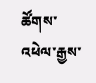ཚོགས་འཕེལ་རྒྱས་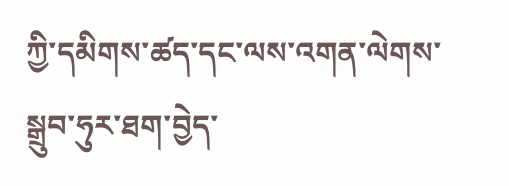ཀྱི་དམིགས་ཚད་དང་ལས་འགན་ལེགས་སྒྲུབ་ཧུར་ཐག་བྱེད་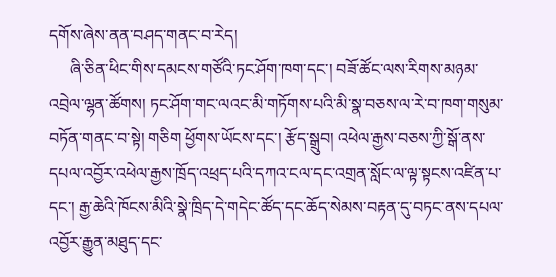དགོས་ཞེས་ནན་བཤད་གནང་བ་རེད།
     ཞི་ཅིན་ཕིང་གིས་དམངས་གཙོའི་ཏང་ཤོག་ཁག་དང་། བཟོ་ཚོང་ལས་རིགས་མཉམ་འབྲེལ་ལྷན་ཚོགས། ཏང་ཤོག་གང་ལའང་མི་གཏོགས་པའི་མི་སྣ་བཅས་ལ་རེ་བ་ཁག་གསུམ་བཏོན་གནང་བ་སྟེ། གཅིག ཕྱོགས་ཡོངས་དང་། རྩོད་སྒྲུབ། འཕེལ་རྒྱས་བཅས་ཀྱི་སྒོ་ནས་དཔལ་འབྱོར་འཕེལ་རྒྱས་ཁྲོད་འཕྲད་པའི་དཀའ་ངལ་དང་འགྲན་སློང་ལ་ལྟ་སྟངས་འཛིན་པ་དང་། རྒྱ་ཆེའི་ཁོངས་མིའི་སྣེ་ཁྲིད་དེ་གདེང་ཚོད་དང་ཆོད་སེམས་བརྟན་དུ་བཏང་ནས་དཔལ་འབྱོར་རྒྱུན་མཐུད་དང་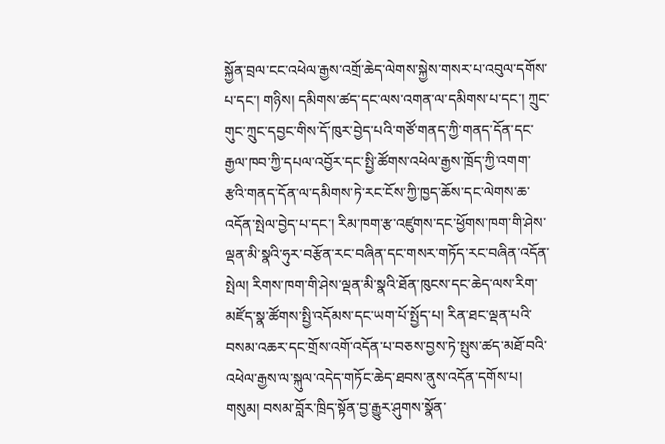སྐྱོན་བྲལ་ངང་འཕེལ་རྒྱས་འགྲོ་ཆེད་ལེགས་སྐྱེས་གསར་པ་འབུལ་དགོས་པ་དང་། གཉིས། དམིགས་ཚད་དང་ལས་འགན་ལ་དམིགས་པ་དང་། ཀྲུང་གུང་ཀྲུང་དབྱང་གིས་དོ་ཁུར་བྱེད་པའི་གཙོ་གནད་ཀྱི་གནད་དོན་དང་རྒྱལ་ཁབ་ཀྱི་དཔལ་འབྱོར་དང་སྤྱི་ཚོགས་འཕེལ་རྒྱས་ཁྲོད་ཀྱི་འགག་རྩའི་གནད་དོན་ལ་དམིགས་ཏེ་རང་ངོས་ཀྱི་ཁྱད་ཆོས་དང་ལེགས་ཆ་འདོན་སྤེལ་བྱེད་པ་དང་། རིམ་ཁག་རྩ་འཛུགས་དང་ཕྱོགས་ཁག་གི་ཤེས་ལྡན་མི་སྣའི་ཧུར་བརྩོན་རང་བཞིན་དང་གསར་གཏོད་རང་བཞིན་འདོན་སྤེལ། རིགས་ཁག་གི་ཤེས་ལྡན་མི་སྣའི་ཐོན་ཁུངས་དང་ཆེད་ལས་རིག་མཛོད་སྣ་ཚོགས་སྤྱི་འདོམས་དང་ཡག་པོ་སྤྱོད་པ། རིན་ཐང་ལྡན་པའི་བསམ་འཆར་དང་གྲོས་འགོ་འདོན་པ་བཅས་བྱས་ཏེ་སྤུས་ཚད་མཐོ་བའི་འཕེལ་རྒྱས་ལ་སྐུལ་འདེད་གཏོང་ཆེད་ཐབས་ནུས་འདོན་དགོས་པ། གསུམ། བསམ་བློར་ཁྲིད་སྟོན་བྱ་རྒྱུར་ཤུགས་སྣོན་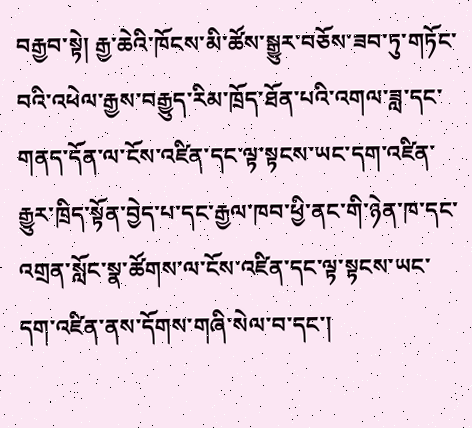བརྒྱབ་སྟེ། རྒྱ་ཆེའི་ཁོངས་མི་ཚོས་སྒྱུར་བཅོས་ཟབ་ཏུ་གཏོང་བའི་འཕེལ་རྒྱས་བརྒྱུད་རིམ་ཁྲོད་ཐོན་པའི་འགལ་ཟླ་དང་གནད་དོན་ལ་ངོས་འཛིན་དང་ལྟ་སྟངས་ཡང་དག་འཛིན་རྒྱུར་ཁྲིད་སྟོན་བྱེད་པ་དང་རྒྱལ་ཁབ་ཕྱི་ནང་གི་ཉེན་ཁ་དང་འགྲན་སློང་སྣ་ཚོགས་ལ་ངོས་འཛིན་དང་ལྟ་སྟངས་ཡང་དག་འཛིན་ནས་དོགས་གཞི་སེལ་བ་དང་།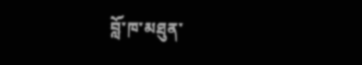བློ་ཁ་མཐུན་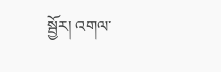སྦྱོར། འགལ་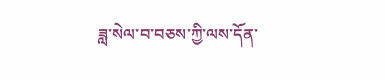ཟླ་སེལ་བ་བཅས་ཀྱི་ལས་དོན་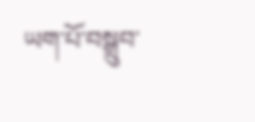ཡག་པོ་བསྒྲུབ་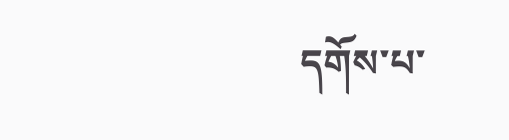དགོས་པ་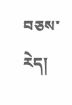བཅས་རེད།